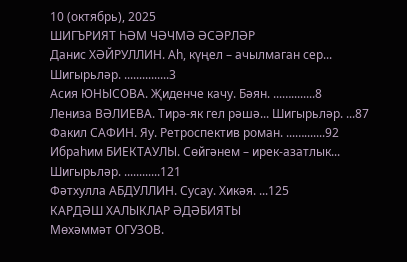10 (октябрь), 2025
ШИГЪРИЯТ ҺӘМ ЧӘЧМӘ ӘСӘРЛӘР
Данис ХӘЙРУЛЛИН. Аһ, күңел – ачылмаган сер... Шигырьләр. ...............3
Асия ЮНЫСОВА. Җиденче качу. Бәян. ...…........8
Лениза ВӘЛИЕВА. Тирә-як гел рәшә... Шигырьләр. ...87
Факил САФИН. Яу. Ретроспектив роман. ...….......92
Ибраһим БИЕКТАУЛЫ. Сөйгәнем – ирек-азатлык... Шигырьләр. ............121
Фәтхулла АБДУЛЛИН. Сусау. Хикәя. ...125
КАРДӘШ ХАЛЫКЛАР ӘДӘБИЯТЫ
Мөхәммәт ОГУЗОВ.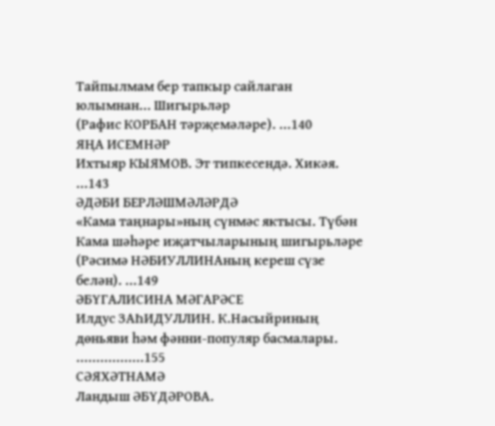Тайпылмам бер тапкыр сайлаган юлымнан... Шигырьләр
(Рафис КОРБАН тәрҗемәләре). ...140
ЯҢА ИСЕМНӘР
Ихтыяр КЫЯМОВ. Эт типкесендә. Хикәя. ...143
ӘДӘБИ БЕРЛӘШМӘЛӘРДӘ
«Кама таңнары»ның сүнмәс яктысы. Түбән Кама шәһәре иҗатчыларының шигырьләре (Рәсимә НӘБИУЛЛИНАның кереш сүзе белән). ...149
ӘБҮГАЛИСИНА МӘГАРӘСЕ
Илдус ЗАҺИДУЛЛИН. К.Насыйриның дөньяви һәм фәнни-популяр басмалары. .................155
СӘЯХӘТНАМӘ
Ландыш ӘБҮДӘРОВА.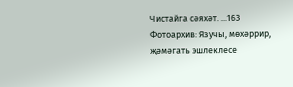Чистайга сәяхәт. ...163
Фотоархив: Язучы, мөхәррир, җәмәгать эшлеклесе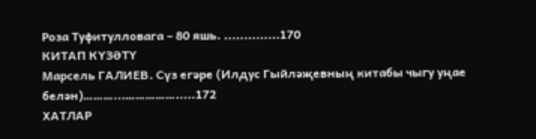Роза Туфитулловага – 80 яшь. ..............170
КИТАП КҮЗӘТҮ
Марсель ГАЛИЕВ. Сүз егәре (Илдус Гыйләҗевның китабы чыгу уңае белән)………...…………….....172
ХАТЛАР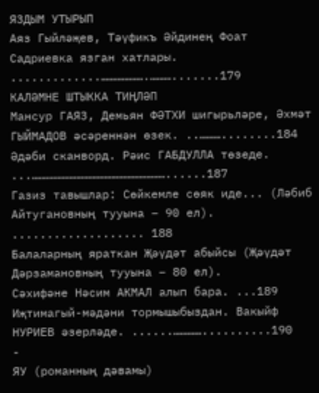ЯЗДЫМ УТЫРЫП
Аяз Гыйләҗев, Тәүфикъ Әйдинең Фоат Садриевка язган хатлары. .............……………….……….......179
КАЛӘМНЕ ШТЫККА ТИҢЛӘП
Мансур ГАЯЗ, Демьян ФӘТХИ шигырьләре, Әхмәт ГЫЙМАДОВ әсәреннән өзек. ..………........184
Әдәби сканворд. Рәис ГАБДУЛЛА төзеде. ...…………………………………………………......187
Газиз тавышлар: Сөйкемле сөяк иде... (Ләбиб Айтугановның тууына – 90 ел). ................... 188
Балаларның яраткан Җәүдәт абыйсы (Җәүдәт Дәрзамановның тууына – 80 ел).
Сәхифәне Нәсим АКМАЛ алып бара. ...189
Иҗтимагый-мәдәни тормышыбыздан. Вакыйф НУРИЕВ әзерләде. ......…………..........190
-
ЯУ (романның дәвамы)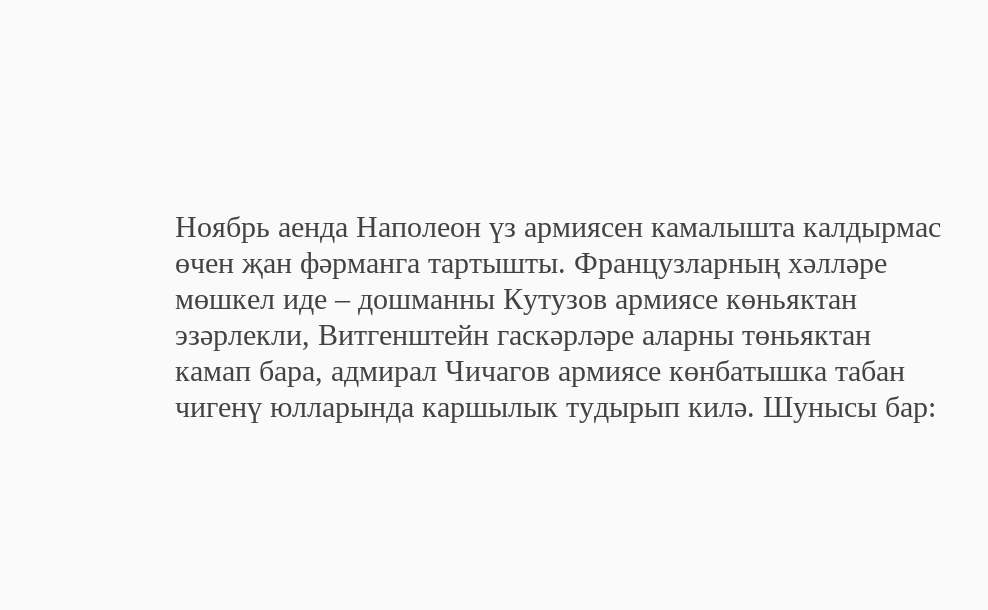Ноябрь аенда Наполеон үз армиясен камалышта калдырмас өчен җан фәрманга тартышты. Французларның хәлләре мөшкел иде – дошманны Кутузов армиясе көньяктан эзәрлекли, Витгенштейн гаскәрләре аларны төньяктан камап бара, адмирал Чичагов армиясе көнбатышка табан чигенү юлларында каршылык тудырып килә. Шунысы бар: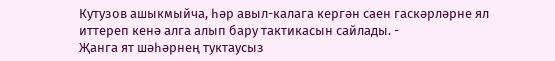Кутузов ашыкмыйча, һәр авыл-калага кергән саен гаскәрләрне ял иттереп кенә алга алып бару тактикасын сайлады. -
Җанга ят шәһәрнең туктаусыз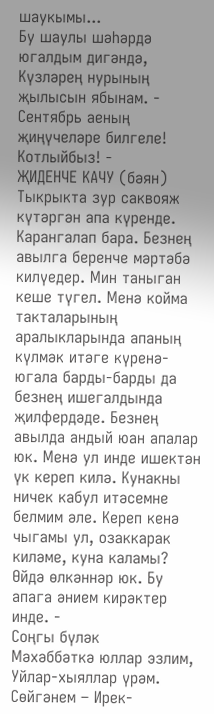шаукымы...
Бу шаулы шәһәрдә югалдым дигәндә, Күзләрең нурының җылысын ябынам. -
Сентябрь аеның җиңүчеләре билгеле!
Котлыйбыз! -
ҖИДЕНЧЕ КАЧУ (бәян)
Тыкрыкта зур саквояж күтәргән апа күренде. Карангалап бара. Безнең авылга беренче мәртәбә килүедер. Мин таныган кеше түгел. Менә койма такталарының аралыкларында апаның күлмәк итәге күренә-югала барды-барды да безнең ишегалдында җилфердәде. Безнең авылда андый юан апалар юк. Менә ул инде ишектән үк кереп килә. Кунакны ничек кабул итәсемне белмим әле. Кереп кенә чыгамы ул, озаккарак киләме, куна каламы? Өйдә өлкәннәр юк. Бу апага әнием кирәктер инде. -
Соңгы бүләк
Мәхәббәткә юллар эзлим, Уйлар-хыяллар үрәм. Сөйгәнем – Ирек-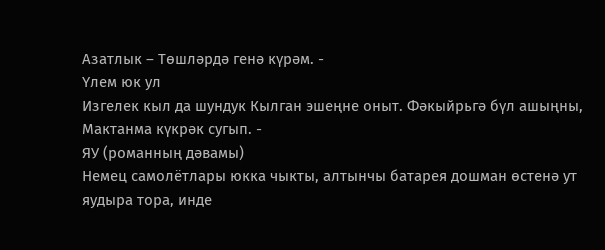Азатлык – Төшләрдә генә күрәм. -
Үлем юк ул
Изгелек кыл да шундук Кылган эшеңне оныт. Фәкыйрьгә бүл ашыңны, Мактанма күкрәк сугып. -
ЯУ (романның дәвамы)
Немец самолётлары юкка чыкты, алтынчы батарея дошман өстенә ут яудыра тора, инде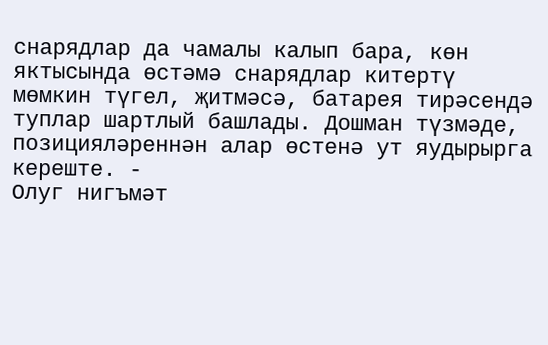снарядлар да чамалы калып бара, көн яктысында өстәмә снарядлар китертү мөмкин түгел, җитмәсә, батарея тирәсендә туплар шартлый башлады. Дошман түзмәде, позицияләреннән алар өстенә ут яудырырга кереште. -
Олуг нигъмәт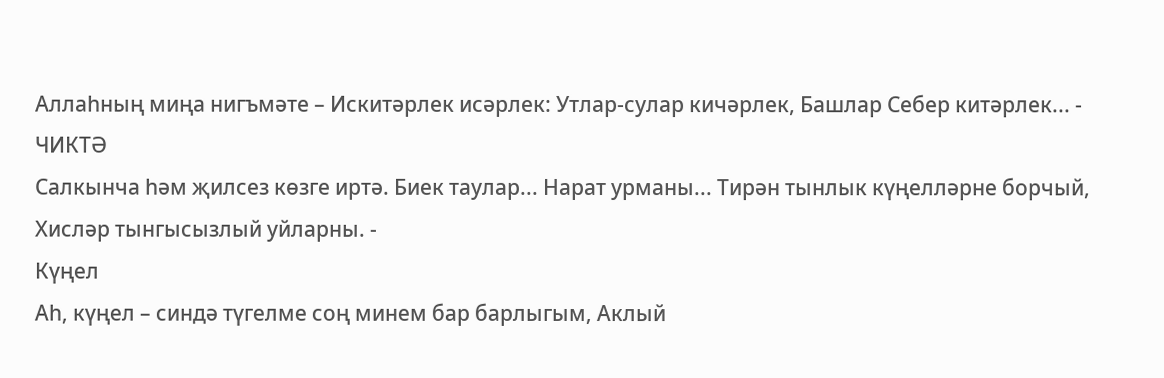Аллаһның миңа нигъмәте – Искитәрлек исәрлек: Утлар-сулар кичәрлек, Башлар Себер китәрлек... -
ЧИКТӘ
Салкынча һәм җилсез көзге иртә. Биек таулар... Нарат урманы... Тирән тынлык күңелләрне борчый, Хисләр тынгысызлый уйларны. -
Күңел
Аһ, күңел – синдә түгелме соң минем бар барлыгым, Аклый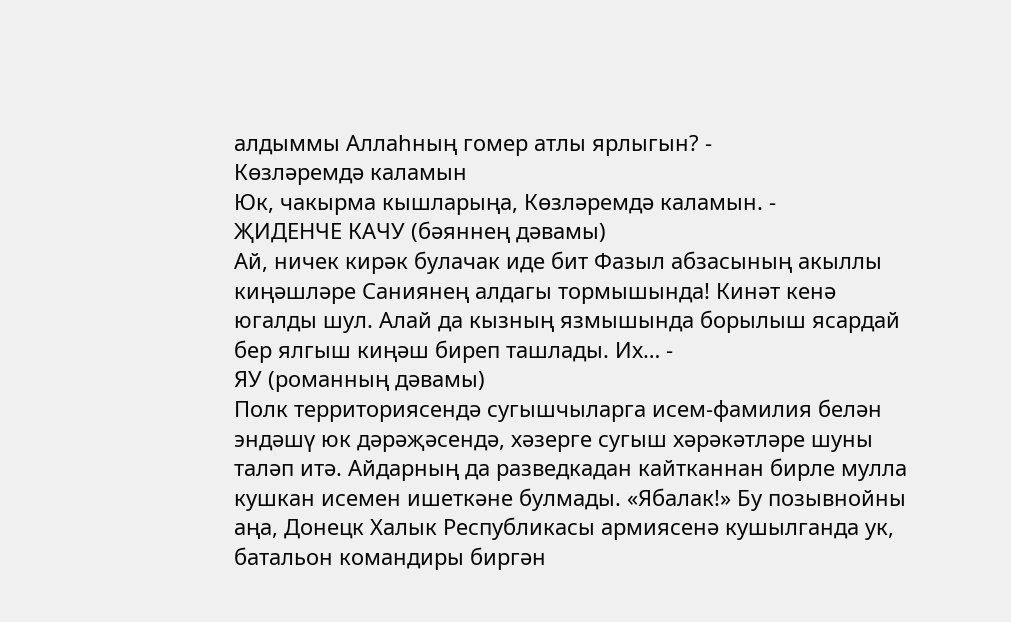алдыммы Аллаһның гомер атлы ярлыгын? -
Көзләремдә каламын
Юк, чакырма кышларыңа, Көзләремдә каламын. -
ҖИДЕНЧЕ КАЧУ (бәяннең дәвамы)
Ай, ничек кирәк булачак иде бит Фазыл абзасының акыллы киңәшләре Саниянең алдагы тормышында! Кинәт кенә югалды шул. Алай да кызның язмышында борылыш ясардай бер ялгыш киңәш биреп ташлады. Их… -
ЯУ (романның дәвамы)
Полк территориясендә сугышчыларга исем-фамилия белән эндәшү юк дәрәҗәсендә, хәзерге сугыш хәрәкәтләре шуны таләп итә. Айдарның да разведкадан кайтканнан бирле мулла кушкан исемен ишеткәне булмады. «Ябалак!» Бу позывнойны аңа, Донецк Халык Республикасы армиясенә кушылганда ук, батальон командиры биргән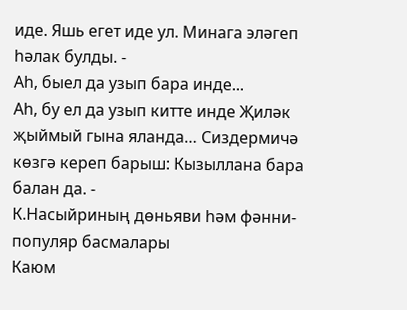иде. Яшь егет иде ул. Минага эләгеп һәлак булды. -
Аһ, быел да узып бара инде...
Аһ, бу ел да узып китте инде Җиләк җыймый гына яланда… Сиздермичә көзгә кереп барыш: Кызыллана бара балан да. -
К.Насыйриның дөньяви һәм фәнни-популяр басмалары
Каюм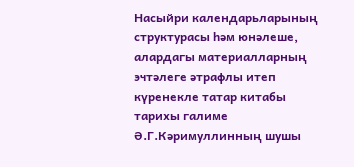Насыйри календарьларының структурасы һәм юнәлеше, алардагы материалларның эчтәлеге әтрафлы итеп күренекле татар китабы тарихы галиме Ә.Г.Кәримуллинның шушы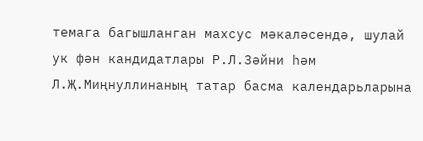темага багышланган махсус мәкаләсендә, шулай ук фән кандидатлары Р.Л.Зәйни һәм Л.Җ.Миңнуллинаның татар басма календарьларына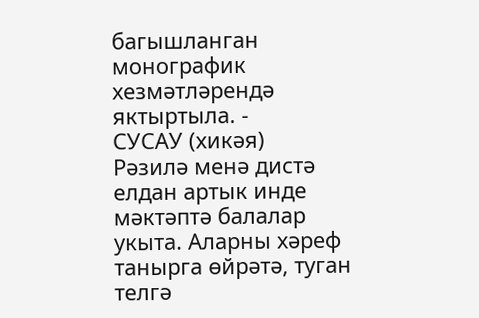багышланган монографик хезмәтләрендә яктыртыла. -
СУСАУ (хикәя)
Рәзилә менә дистә елдан артык инде мәктәптә балалар укыта. Аларны хәреф танырга өйрәтә, туган телгә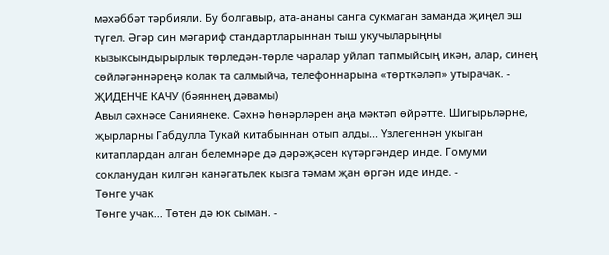мәхәббәт тәрбияли. Бу болгавыр, ата-ананы санга сукмаган заманда җиңел эш түгел. Әгәр син мәгариф стандартларыннан тыш укучыларыңны кызыксындырырлык төрледән-төрле чаралар уйлап тапмыйсың икән, алар, синең сөйләгәннәреңә колак та салмыйча, телефоннарына «төрткәләп» утырачак. -
ҖИДЕНЧЕ КАЧУ (бәяннең дәвамы)
Авыл сәхнәсе Саниянеке. Сәхнә һөнәрләрен аңа мәктәп өйрәтте. Шигырьләрне, җырларны Габдулла Тукай китабыннан отып алды... Үзлегеннән укыган китаплардан алган белемнәре дә дәрәҗәсен күтәргәндер инде. Гомуми сокланудан килгән канәгатьлек кызга тәмам җан өргән иде инде. -
Төнге учак
Төнге учак... Төтен дә юк сыман. -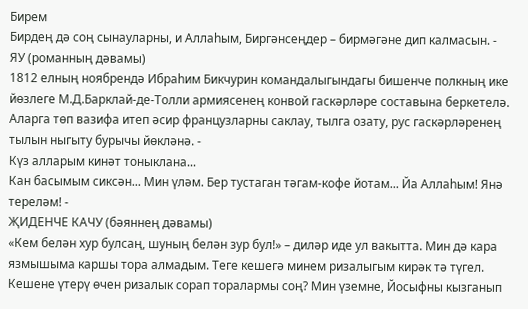Бирем
Бирдең дә соң сынауларны, и Аллаһым, Биргәнсеңдер – бирмәгәне дип калмасын. -
ЯУ (романның дәвамы)
1812 елның ноябрендә Ибраһим Бикчурин командалыгындагы бишенче полкның ике йөзлеге М.Д.Барклай-де-Толли армиясенең конвой гаскәрләре составына беркетелә. Аларга төп вазифа итеп әсир французларны саклау, тылга озату, рус гаскәрләренең тылын ныгыту бурычы йөкләнә. -
Күз алларым кинәт тоныклана...
Кан басымым сиксән... Мин үләм. Бер тустаган тәгам-кофе йотам... Йа Аллаһым! Янә тереләм! -
ҖИДЕНЧЕ КАЧУ (бәяннең дәвамы)
«Кем белән хур булсаң, шуның белән зур бул!» – диләр иде ул вакытта. Мин дә кара язмышыма каршы тора алмадым. Теге кешегә минем ризалыгым кирәк тә түгел. Кешене үтерү өчен ризалык сорап торалармы соң? Мин үземне, Йосыфны кызганып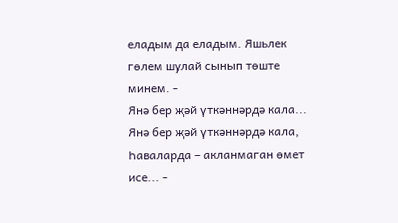еладым да еладым. Яшьлек гөлем шулай сынып төште минем. -
Янә бер җәй үткәннәрдә кала...
Янә бер җәй үткәннәрдә кала, Һаваларда – акланмаган өмет исе... -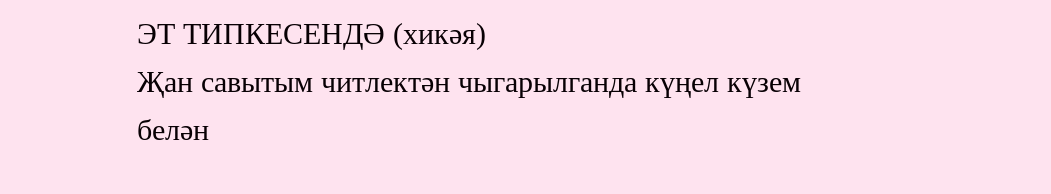ЭТ ТИПКЕСЕНДӘ (хикәя)
Җан савытым читлектән чыгарылганда күңел күзем белән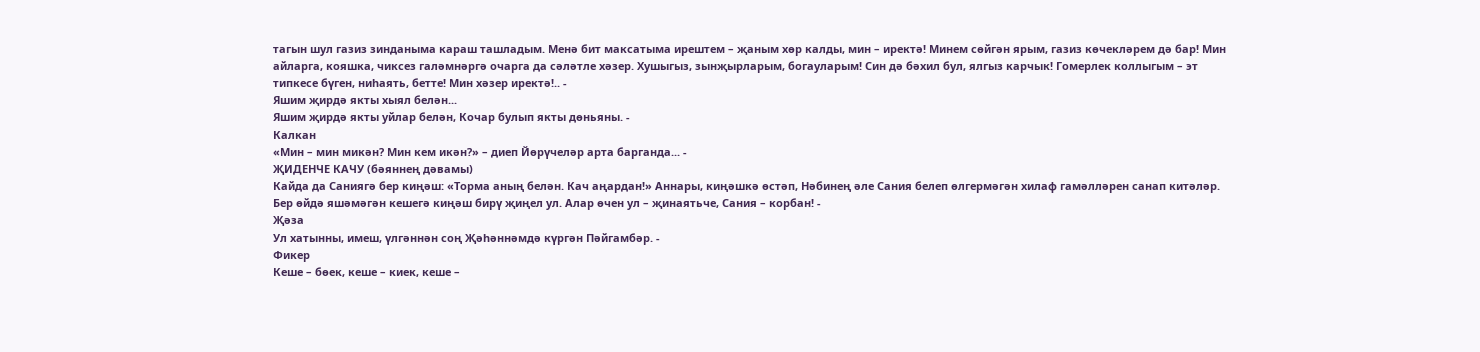тагын шул газиз зинданыма караш ташладым. Менә бит максатыма ирештем – җаным хөр калды, мин – иректә! Минем сөйгән ярым, газиз көчекләрем дә бар! Мин айларга, кояшка, чиксез галәмнәргә очарга да сәләтле хәзер. Хушыгыз, зынҗырларым, богауларым! Син дә бәхил бул, ялгыз карчык! Гомерлек коллыгым – эт типкесе бүген, ниһаять, бетте! Мин хәзер иректә!.. -
Яшим җирдә якты хыял белән...
Яшим җирдә якты уйлар белән, Кочар булып якты дөньяны. -
Калкан
«Мин – мин микән? Мин кем икән?» – диеп Йөрүчеләр арта барганда... -
ҖИДЕНЧЕ КАЧУ (бәяннең дәвамы)
Кайда да Саниягә бер киңәш: «Торма аның белән. Кач аңардан!» Аннары, киңәшкә өстәп, Нәбинең әле Сания белеп өлгермәгән хилаф гамәлләрен санап китәләр. Бер өйдә яшәмәгән кешегә киңәш бирү җиңел ул. Алар өчен ул – җинаятьче, Сания – корбан! -
Җәза
Ул хатынны, имеш, үлгәннән соң Җәһәннәмдә күргән Пәйгамбәр. -
Фикер
Кеше – бөек, кеше – киек, кеше –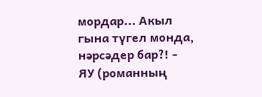мордар... Акыл гына түгел монда, нәрсәдер бар?! -
ЯУ (романның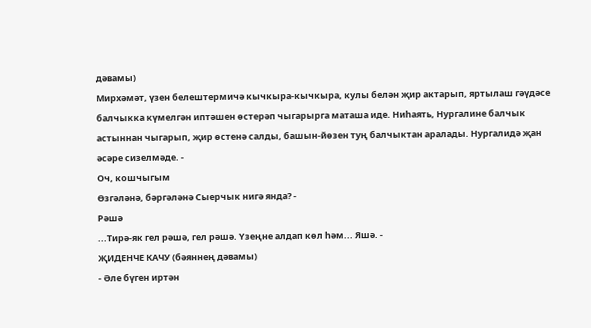дәвамы)
Мирхәмәт, үзен белештермичә кычкыра-кычкыра, кулы белән җир актарып, яртылаш гәүдәсе балчыкка күмелгән иптәшен өстерәп чыгарырга маташа иде. Ниһаять, Нургалине балчык астыннан чыгарып, җир өстенә салды, башын-йөзен туң балчыктан аралады. Нургалидә җан әсәре сизелмәде. -
Оч, кошчыгым
Өзгәләнә, бәргәләнә Сыерчык нигә янда? -
Рәшә
...Тирә-як гел рәшә, гел рәшә. Үзеңне алдап көл һәм... Яшә. -
ҖИДЕНЧЕ КАЧУ (бәяннең дәвамы)
- Әле бүген иртән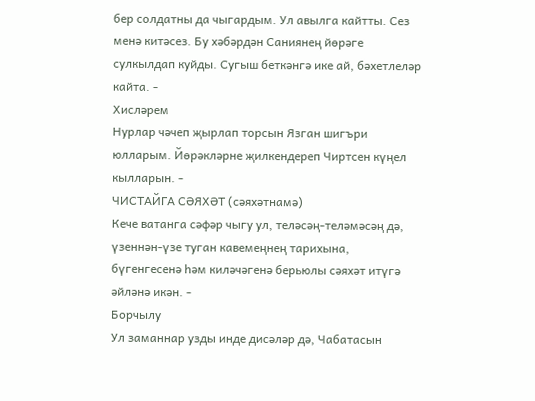бер солдатны да чыгардым. Ул авылга кайтты. Сез менә китәсез. Бу хәбәрдән Саниянең йөрәге сулкылдап куйды. Сугыш беткәнгә ике ай, бәхетлеләр кайта. -
Хисләрем
Нурлар чәчеп җырлап торсын Язган шигъри юлларым. Йөрәкләрне җилкендереп Чиртсен күңел кылларын. -
ЧИСТАЙГА СӘЯХӘТ (сәяхәтнамә)
Кече ватанга сәфәр чыгу ул, теләсәң-теләмәсәң дә, үзеннән-үзе туган кавемеңнең тарихына, бүгенгесенә һәм киләчәгенә берьюлы сәяхәт итүгә әйләнә икән. -
Борчылу
Ул заманнар узды инде дисәләр дә, Чабатасын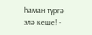һаман түргә элә кеше! -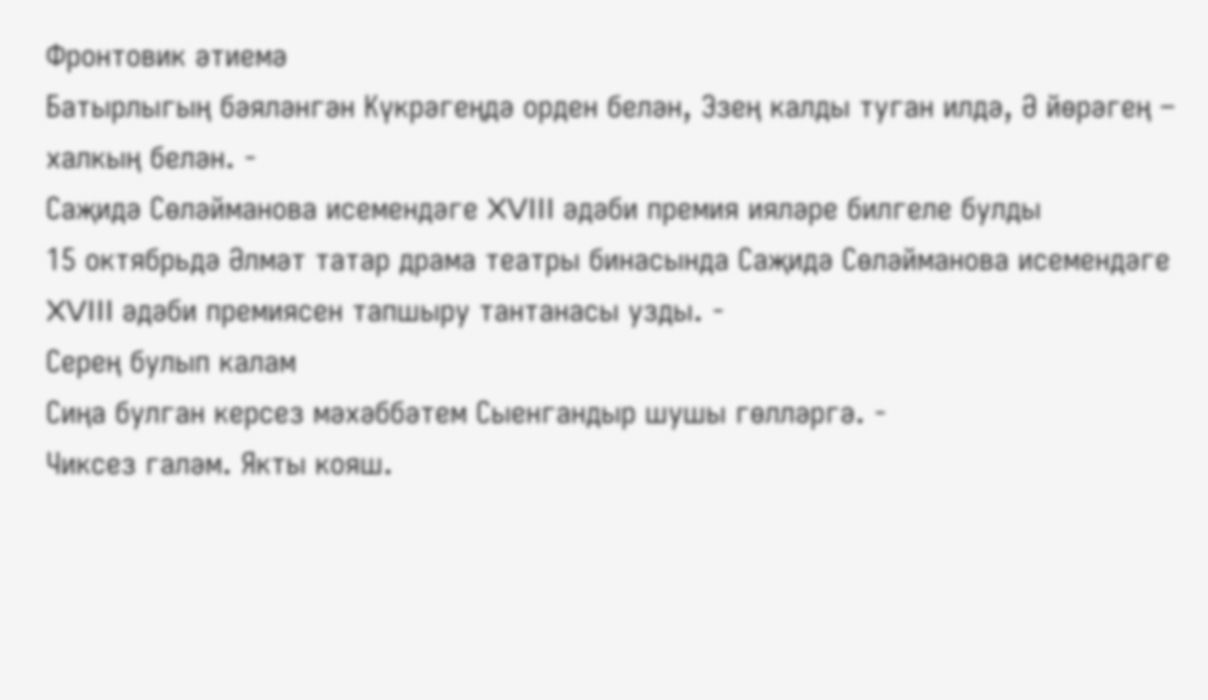Фронтовик әтиемә
Батырлыгың бәяләнгән Күкрәгеңдә орден белән, Эзең калды туган илдә, Ә йөрәгең – халкың белән. -
Саҗидә Сөләйманова исемендәге XVIII әдәби премия ияләре билгеле булды
15 октябрьдә Әлмәт татар драма театры бинасында Саҗидә Сөләйманова исемендәге XVIII әдәби премиясен тапшыру тантанасы узды. -
Серең булып калам
Сиңа булган керсез мәхәббәтем Сыенгандыр шушы гөлләргә. -
Чиксез галәм. Якты кояш.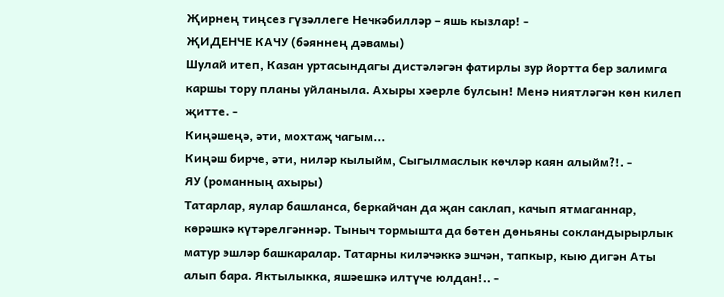Җирнең тиңсез гүзәллеге Нечкәбилләр – яшь кызлар! -
ҖИДЕНЧЕ КАЧУ (бәяннең дәвамы)
Шулай итеп, Казан уртасындагы дистәләгән фатирлы зур йортта бер залимга каршы тору планы уйланыла. Ахыры хәерле булсын! Менә ниятләгән көн килеп җитте. -
Киңәшеңә, әти, мохтаҗ чагым...
Киңәш бирче, әти, ниләр кылыйм, Сыгылмаслык көчләр каян алыйм?!. -
ЯУ (романның ахыры)
Татарлар, яулар башланса, беркайчан да җан саклап, качып ятмаганнар, көрәшкә күтәрелгәннәр. Тыныч тормышта да бөтен дөньяны сокландырырлык матур эшләр башкаралар. Татарны киләчәккә эшчән, тапкыр, кыю дигән Аты алып бара. Яктылыкка, яшәешкә илтүче юлдан!.. -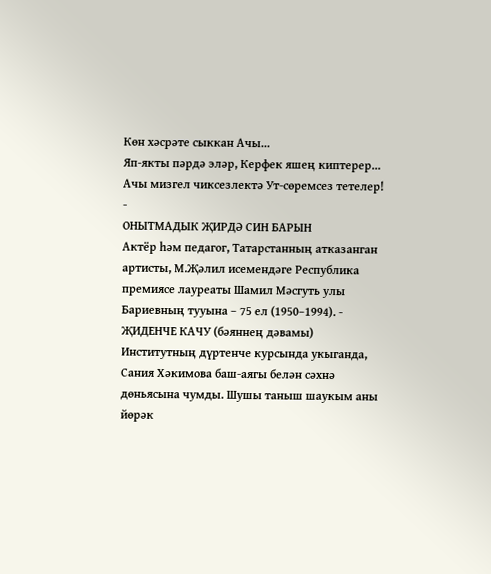Көн хәсрәте сыккан Ачы...
Яп-якты пәрдә эләр, Керфек яшең киптерер... Ачы мизгел чиксезлектә Ут-сөремсез тетелер! -
ОНЫТМАДЫК ҖИРДӘ СИН БАРЫН
Актёр һәм педагог, Татарстанның атказанган артисты, М.Җәлил исемендәге Республика премиясе лауреаты Шамил Мәсгуть улы Бариевның тууына – 75 ел (1950–1994). -
ҖИДЕНЧЕ КАЧУ (бәяннең дәвамы)
Институтның дүртенче курсында укыганда, Сания Хәкимова баш-аягы белән сәхнә дөньясына чумды. Шушы таныш шаукым аны йөрәк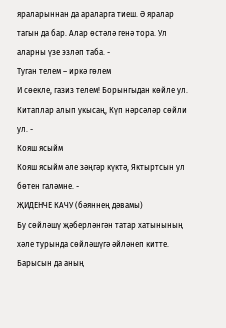яраларыннан да араларга тиеш. Ә яралар тагын да бар. Алар өстәлә генә тора. Ул аларны үзе эзләп таба. -
Туган телем – иркә гөлем
И сөекле, газиз телем! Борынгыдан көйле ул. Китаплар алып укысаң, Күп нәрсәләр сөйли ул. -
Кояш ясыйм
Кояш ясыйм әле зәңгәр күктә, Яктыртсын ул бөтен галәмне. -
ҖИДЕНЧЕ КАЧУ (бәяннең дәвамы)
Бу сөйләшү җәберләнгән татар хатынының хәле турында сөйләшүгә әйләнеп китте. Барысын да аның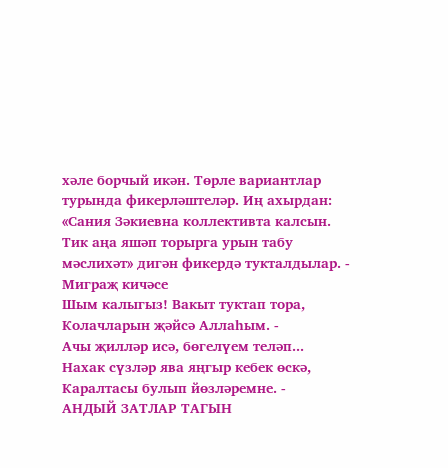хәле борчый икән. Төрле вариантлар турында фикерләштеләр. Иң ахырдан: «Сания Зәкиевна коллективта калсын. Тик аңа яшәп торырга урын табу мәслихәт» дигән фикердә тукталдылар. -
Миграҗ кичәсе
Шым калыгыз! Вакыт туктап тора, Колачларын җәйсә Аллаһым. -
Ачы җилләр исә, бөгелүем теләп...
Нахак сүзләр ява яңгыр кебек өскә, Каралтасы булып йөзләремне. -
АНДЫЙ ЗАТЛАР ТАГЫН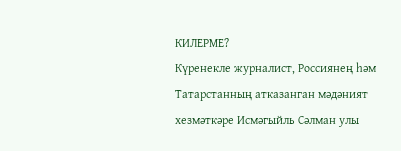КИЛЕРМЕ?
Күренекле журналист, Россиянең һәм Татарстанның атказанган мәдәният хезмәткәре Исмәгыйль Сәлман улы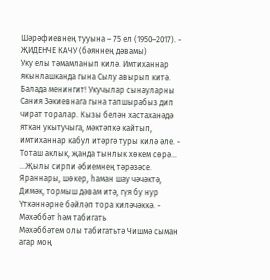Шәрәфиевнең тууына – 75 ел (1950–2017). -
ҖИДЕНЧЕ КАЧУ (бәяннең дәвамы)
Уку елы тәмамланып килә. Имтиханнар якынлашканда гына Сылу авырып китә. Балада менингит! Укучылар сынауларны Сания Зәкиевнага гына тапшырабыз дип чират торалар. Кызы белән хастаханәдә яткан укытучыга, мәктәпкә кайтып, имтиханнар кабул итәргә туры килә әле. -
Тоташ аклык, җанда тынлык хөкем сөрә...
...Җылы сирпи әбиемнең тәрәзәсе. Яраннары, шөкер, һаман шау чәчәктә, Димәк, тормыш дәвам итә, гүя бу нур Үткәннәрне бәйләп тора киләчәккә. -
Мәхәббәт һәм табигать
Мәхәббәтем олы табигатьтә Чишмә сыман агар моң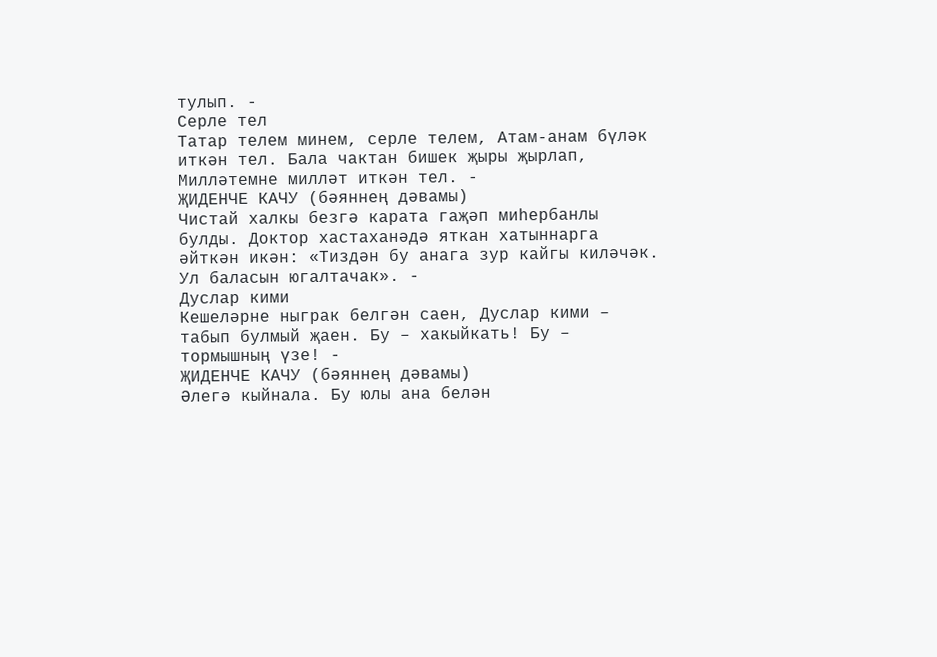тулып. -
Серле тел
Татар телем минем, серле телем, Атам-анам бүләк иткән тел. Бала чактан бишек җыры җырлап, Милләтемне милләт иткән тел. -
ҖИДЕНЧЕ КАЧУ (бәяннең дәвамы)
Чистай халкы безгә карата гаҗәп миһербанлы булды. Доктор хастаханәдә яткан хатыннарга әйткән икән: «Тиздән бу анага зур кайгы киләчәк. Ул баласын югалтачак». -
Дуслар кими
Кешеләрне ныграк белгән саен, Дуслар кими – табып булмый җаен. Бу – хакыйкать! Бу – тормышның үзе! -
ҖИДЕНЧЕ КАЧУ (бәяннең дәвамы)
Әлегә кыйнала. Бу юлы ана белән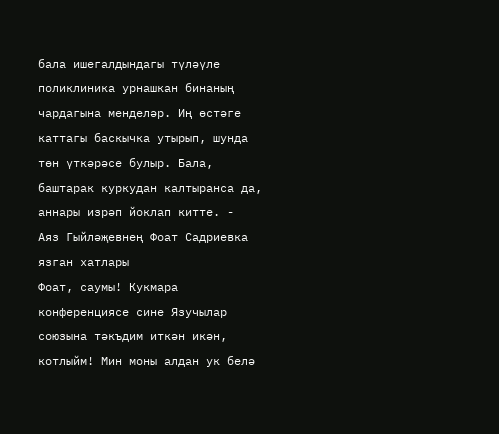бала ишегалдындагы түләүле поликлиника урнашкан бинаның чардагына менделәр. Иң өстәге каттагы баскычка утырып, шунда төн үткәрәсе булыр. Бала, баштарак куркудан калтыранса да, аннары изрәп йоклап китте. -
Аяз Гыйләҗевнең Фоат Садриевка язган хатлары
Фоат, саумы! Кукмара конференциясе сине Язучылар союзына тәкъдим иткән икән, котлыйм! Мин моны алдан ук белә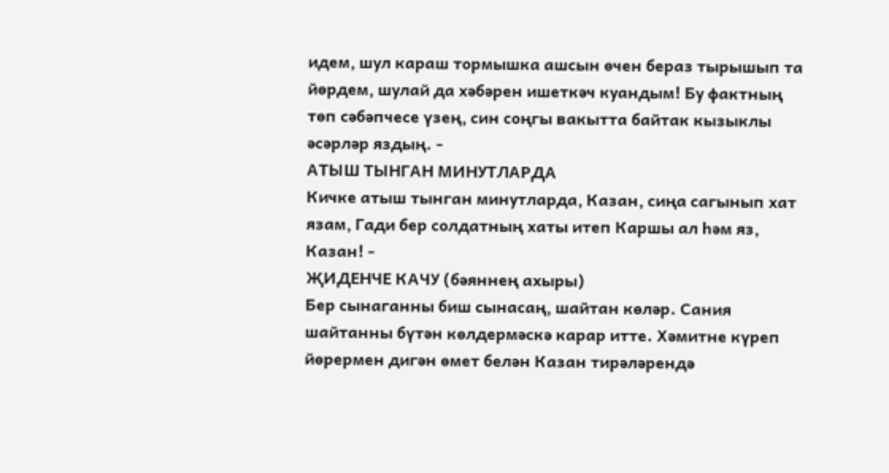идем, шул караш тормышка ашсын өчен бераз тырышып та йөрдем, шулай да хәбәрен ишеткәч куандым! Бу фактның төп сәбәпчесе үзең, син соңгы вакытта байтак кызыклы әсәрләр яздың. -
АТЫШ ТЫНГАН МИНУТЛАРДА
Кичке атыш тынган минутларда, Казан, сиңа сагынып хат язам, Гади бер солдатның хаты итеп Каршы ал һәм яз, Казан! -
ҖИДЕНЧЕ КАЧУ (бәяннең ахыры)
Бер сынаганны биш сынасаң, шайтан көләр. Сания шайтанны бүтән көлдермәскә карар итте. Хәмитне күреп йөрермен дигән өмет белән Казан тирәләрендә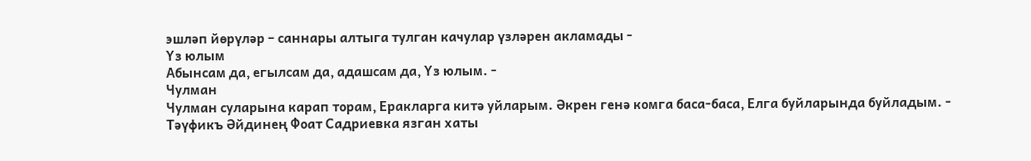эшләп йөрүләр – саннары алтыга тулган качулар үзләрен акламады -
Үз юлым
Абынсам да, егылсам да, адашсам да, Үз юлым. -
Чулман
Чулман суларына карап торам, Еракларга китә уйларым. Әкрен генә комга баса-баса, Елга буйларында буйладым. -
Тәүфикъ Әйдинең Фоат Садриевка язган хаты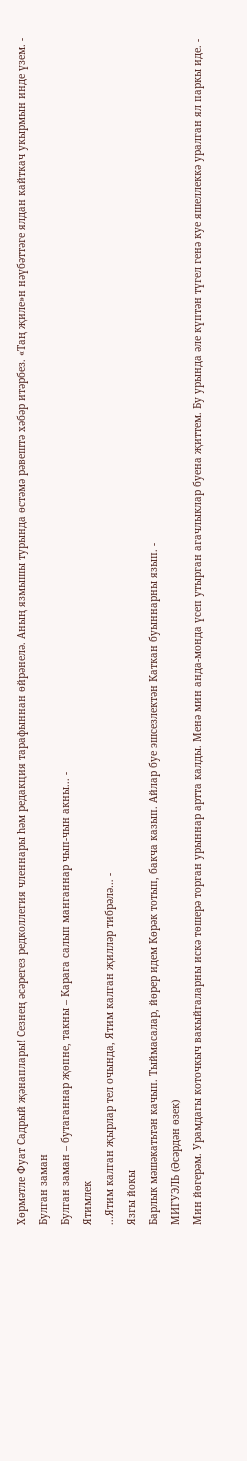Хөрмәтле Фуат Садрый җәнаплары! Сезнең әсәрегез редколлегия членнары һәм редакция тарафыннан өйрәнелә. Аның язмышы турында өстәмә рәвештә хәбәр итәрбез. «Таң җиле»н нәүбәттәге ялдан кайткач укырмын инде үзем. -
Булган заман
Булган заман – бутаганнар җөпне, такны – Карага салып манганнар чып-чын акны... -
Ятимлек
...Ятим калган җырлар тел очында, Ятим калган җилләр тибрәлә… -
Язгы йокы
Барлык мәшәкатьтән качып. Тыймасалар, йөрер идем Көрәк тотып, бакча казып. Айлар буе эшсезлектән Каткан буыннарны язып. -
МИГУЭЛЬ (Әсәрдән өзек)
Мин йөгерәм. Урамдагы коточкыч вакыйгаларны искә төшерә торган урыннар артта калды. Менә мин анда-монда үсеп утырган агачлыклар буена җиттем. Бу урында әле күптән түгел генә куе яшеллеккә уралган ял паркы иде. -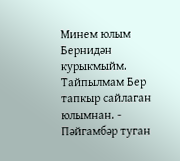Минем юлым
Бернидән курыкмыйм. Тайпылмам Бер тапкыр сайлаган юлымнан. -
Пәйгамбәр туган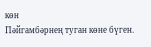көн
Пәйгамбәрнең туган көне бүген.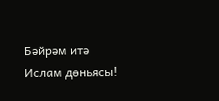Бәйрәм итә Ислам дөньясы!